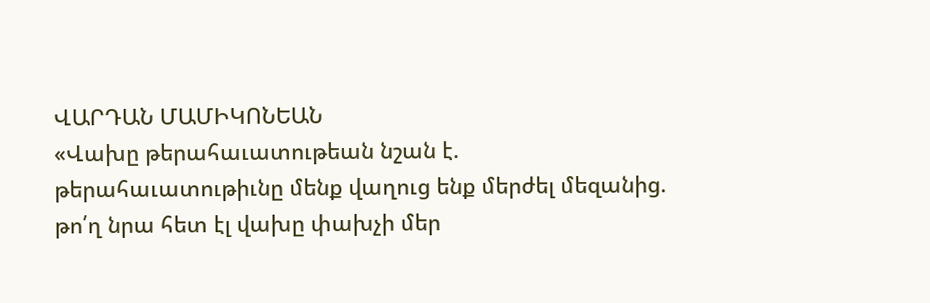ՎԱՐԴԱՆ ՄԱՄԻԿՈՆԵԱՆ
«Վախը թերահաւատութեան նշան է. թերահաւատութիւնը մենք վաղուց ենք մերժել մեզանից. թո՛ղ նրա հետ էլ վախը փախչի մեր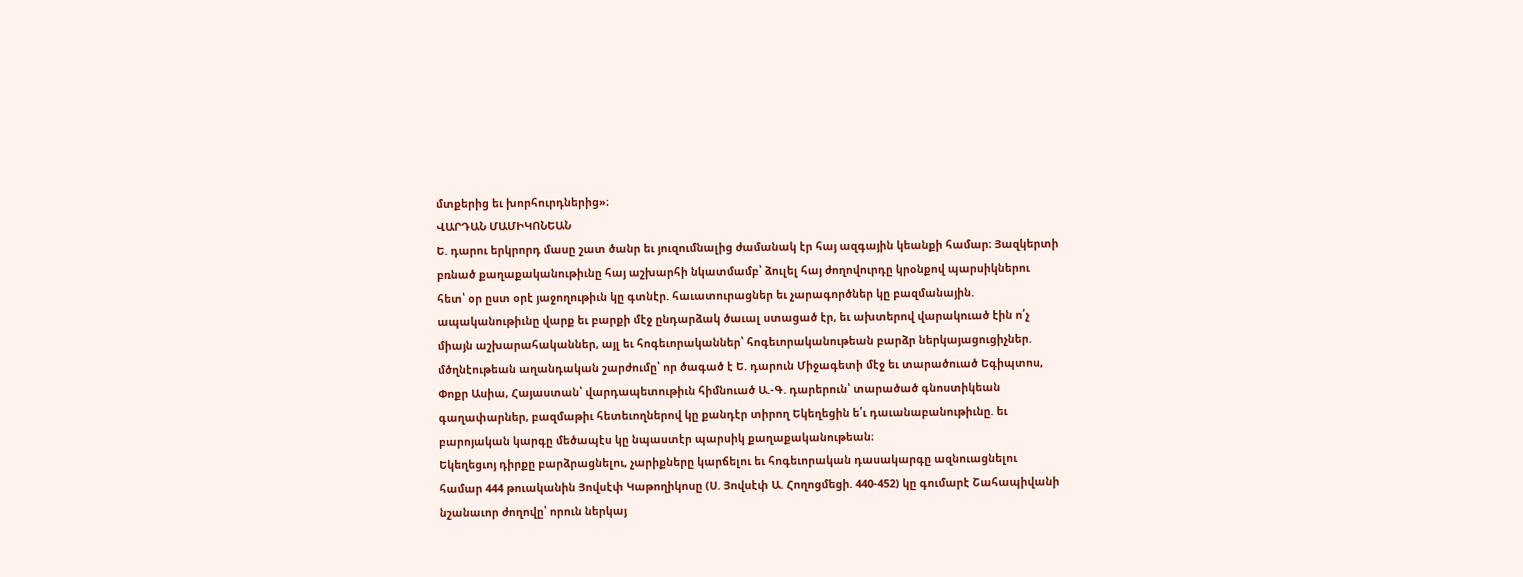մտքերից եւ խորհուրդներից»։
ՎԱՐԴԱՆ ՄԱՄԻԿՈՆԵԱՆ
Ե. դարու երկրորդ մասը շատ ծանր եւ յուզումնալից ժամանակ էր հայ ազգային կեանքի համար։ Յազկերտի բռնած քաղաքականութիւնը հայ աշխարհի նկատմամբ՝ ձուլել հայ ժողովուրդը կրօնքով պարսիկներու հետ՝ օր ըստ օրէ յաջողութիւն կը գտնէր. հաւատուրացներ եւ չարագործներ կը բազմանային. ապականութիւնը վարք եւ բարքի մէջ ընդարձակ ծաւալ ստացած էր, եւ ախտերով վարակուած էին ո՛չ միայն աշխարահականներ, այլ եւ հոգեւորականներ՝ հոգեւորականութեան բարձր ներկայացուցիչներ. մծղնէութեան աղանդական շարժումը՝ որ ծագած է Ե. դարուն Միջագետի մէջ եւ տարածուած Եգիպտոս, Փոքր Ասիա, Հայաստան՝ վարդապետութիւն հիմնուած Ա.-Գ. դարերուն՝ տարածած գնոստիկեան գաղափարներ, բազմաթիւ հետեւողներով կը քանդէր տիրող Եկեղեցին ե՛ւ դաւանաբանութիւնը. եւ բարոյական կարգը մեծապէս կը նպաստէր պարսիկ քաղաքականութեան։
Եկեղեցւոյ դիրքը բարձրացնելու, չարիքները կարճելու եւ հոգեւորական դասակարգը ազնուացնելու համար 444 թուականին Յովսէփ Կաթողիկոսը (Ս. Յովսէփ Ա. Հողոցմեցի. 440-452) կը գումարէ Շահապիվանի նշանաւոր ժողովը՝ որուն ներկայ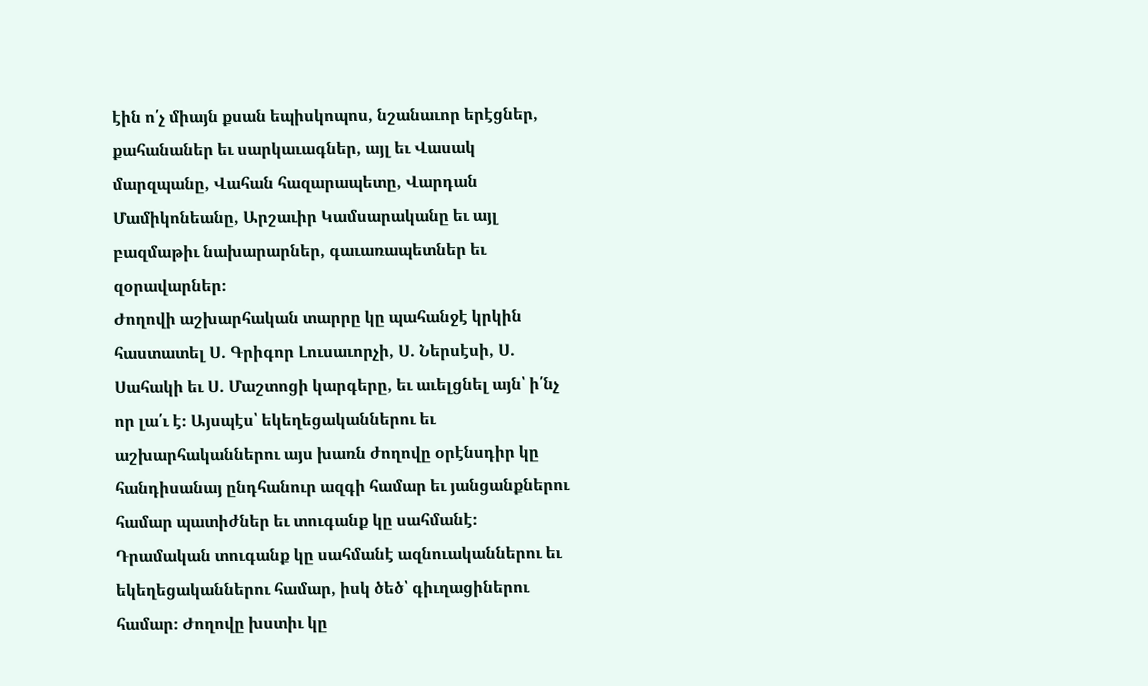էին ո՛չ միայն քսան եպիսկոպոս, նշանաւոր երէցներ, քահանաներ եւ սարկաւագներ, այլ եւ Վասակ մարզպանը, Վահան հազարապետը, Վարդան Մամիկոնեանը, Արշաւիր Կամսարականը եւ այլ բազմաթիւ նախարարներ, գաւառապետներ եւ զօրավարներ։
Ժողովի աշխարհական տարրը կը պահանջէ կրկին հաստատել Ս. Գրիգոր Լուսաւորչի, Ս. Ներսէսի, Ս. Սահակի եւ Ս. Մաշտոցի կարգերը, եւ աւելցնել այն՝ ի՛նչ որ լա՛ւ է։ Այսպէս՝ եկեղեցականներու եւ աշխարհականներու այս խառն ժողովը օրէնսդիր կը հանդիսանայ ընդհանուր ազգի համար եւ յանցանքներու համար պատիժներ եւ տուգանք կը սահմանէ։ Դրամական տուգանք կը սահմանէ ազնուականներու եւ եկեղեցականներու համար, իսկ ծեծ՝ գիւղացիներու համար։ Ժողովը խստիւ կը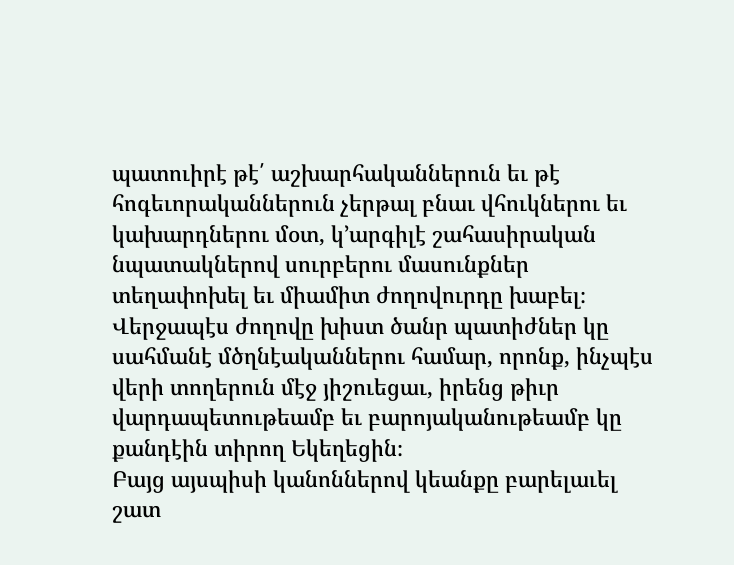պատուիրէ թէ՛ աշխարհականներուն եւ թէ հոգեւորականներուն չերթալ բնաւ վհուկներու եւ կախարդներու մօտ, կ՚արգիլէ շահասիրական նպատակներով սուրբերու մասունքներ տեղափոխել եւ միամիտ ժողովուրդը խաբել։
Վերջապէս ժողովը խիստ ծանր պատիժներ կը սահմանէ մծղնէականներու համար, որոնք, ինչպէս վերի տողերուն մէջ յիշուեցաւ, իրենց թիւր վարդապետութեամբ եւ բարոյականութեամբ կը քանդէին տիրող Եկեղեցին։
Բայց այսպիսի կանոններով կեանքը բարելաւել շատ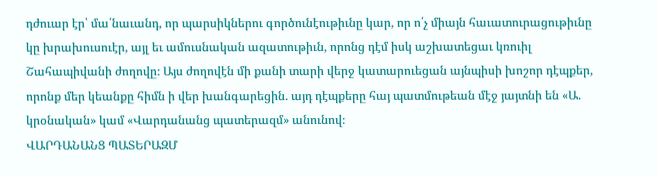դժուար էր՝ մա՛նաւանդ, որ պարսիկներու գործունէութիւնը կար, որ ո՛չ միայն հաւատուրացութիւնը կը խրախուսուէր, այլ եւ ամուսնական ազատութիւն, որոնց դէմ իսկ աշխատեցաւ կռուիլ Շահապիվանի ժողովը։ Այս ժողովէն մի քանի տարի վերջ կատարուեցան այնպիսի խոշոր դէպքեր, որոնք մեր կեանքը հիմն ի վեր խանգարեցին. այդ դէպքերը հայ պատմութեան մէջ յայտնի են «Ա. կրօնական» կամ «Վարդանանց պատերազմ» անունով։
ՎԱՐԴԱՆԱՆՑ ՊԱՏԵՐԱԶՄ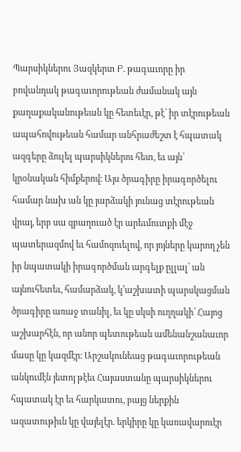Պարսիկներու Յազկերտ Բ. թագաւորը իր բովանդակ թագաւորութեան ժամանակ այն քաղաքականութեան կը հետեւէր, թէ՝ իր տէրութեան ապահովութեան համար անհրաժեշտ է հպատակ ազգերը ձուլել պարսիկներու հետ, եւ այն՝ կրօնական հիմքերով։ Այս ծրագիրը իրագործելու համար նախ ան կը յարձակի յունաց տէրութեան վրայ, երբ սա զբաղուած էր արեւմուտքի մէջ պատերազմով եւ համոզուելով, որ յոյները կարող չեն իր նպատակի իրագործման արգելք ըլլալ՝ ան այնուհետեւ, համարձակ, կ՚աշխատի պարսկացման ծրագիրը առաջ տանիլ, եւ կը սկսի ուղղակի՛ Հայոց աշխարհէն, որ անոր պետութեան ամենանշանաւոր մասը կը կազմէր։ Արշակունեաց թագաւորութեան անկումէն յետոյ թէեւ Հայաստանը պարսիկներու հպատակ էր եւ հարկատու, բայց ներքին ազատութիւն կը վայելէր. երկիրը կը կառավարուէր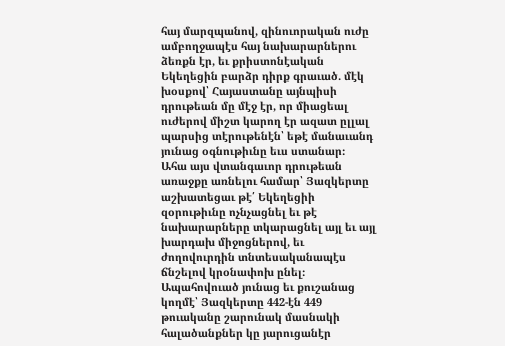հայ մարզպանով, զինուորական ուժը ամբողջապէս հայ նախարարներու ձեռքն էր, եւ քրիստոնէական Եկեղեցին բարձր դիրք գրաւած. մէկ խօսքով՝ Հայաստանը այնպիսի դրութեան մը մէջ էր, որ միացեալ ուժերով միշտ կարող էր ազատ ըլլալ պարսից տէրութենէն՝ եթէ մանաւանդ յունաց օգնութիւնը եւս ստանար։
Ահա այս վտանգաւոր դրութեան առաջքը առնելու համար՝ Յազկերտը աշխատեցաւ թէ՛ Եկեղեցիի զօրութիւնը ոչնչացնել եւ թէ նախարարները տկարացնել այլ եւ այլ խարդախ միջոցներով, եւ ժողովուրդին տնտեսականապէս ճնշելով կրօնափոխ ընել։ Ապահովուած յունաց եւ քուշանաց կողմէ՝ Յազկերտը 442-էն 449 թուականը շարունակ մասնակի հալածանքներ կը յարուցանէր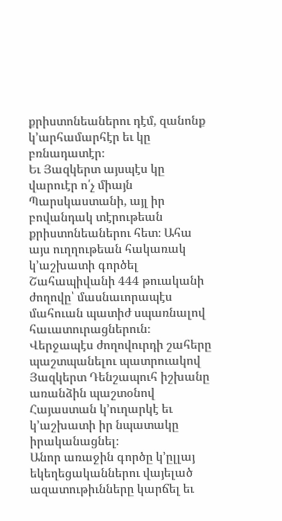քրիստոնեաներու դէմ, զանոնք կ՚արհամարհէր եւ կը բռնադատէր։
Եւ Յազկերտ այսպէս կը վարուէր ո՛չ միայն Պարսկաստանի, այլ իր բովանդակ տէրութեան քրիստոնեաներու հետ։ Ահա այս ուղղութեան հակառակ կ՚աշխատի գործել Շահապիվանի 444 թուականի ժողովը՝ մասնաւորապէս մահուան պատիժ սպառնալով հաւատուրացներուն։ Վերջապէս ժողովուրդի շահերը պաշտպանելու պատրուակով Յազկերտ Դենշապուհ իշխանը առանձին պաշտօնով Հայաստան կ՚ուղարկէ եւ կ՚աշխատի իր նպատակը իրականացնել։
Անոր առաջին գործը կ՚ըլլայ եկեղեցականներու վայելած ազատութիւնները կարճել եւ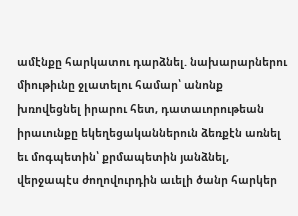ամէնքը հարկատու դարձնել. նախարարներու միութիւնը ջլատելու համար՝ անոնք խռովեցնել իրարու հետ, դատաւորութեան իրաւունքը եկեղեցականներուն ձեռքէն առնել եւ մոգպետին՝ քրմապետին յանձնել, վերջապէս ժողովուրդին աւելի ծանր հարկեր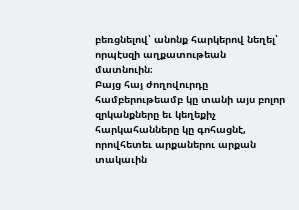բեռցնելով՝ անոնք հարկերով նեղել՝ որպէսզի աղքատութեան մատնուին։
Բայց հայ ժողովուրդը համբերութեամբ կը տանի այս բոլոր զրկանքները եւ կեղեքիչ հարկահանները կը գոհացնէ, որովհետեւ արքաներու արքան տակաւին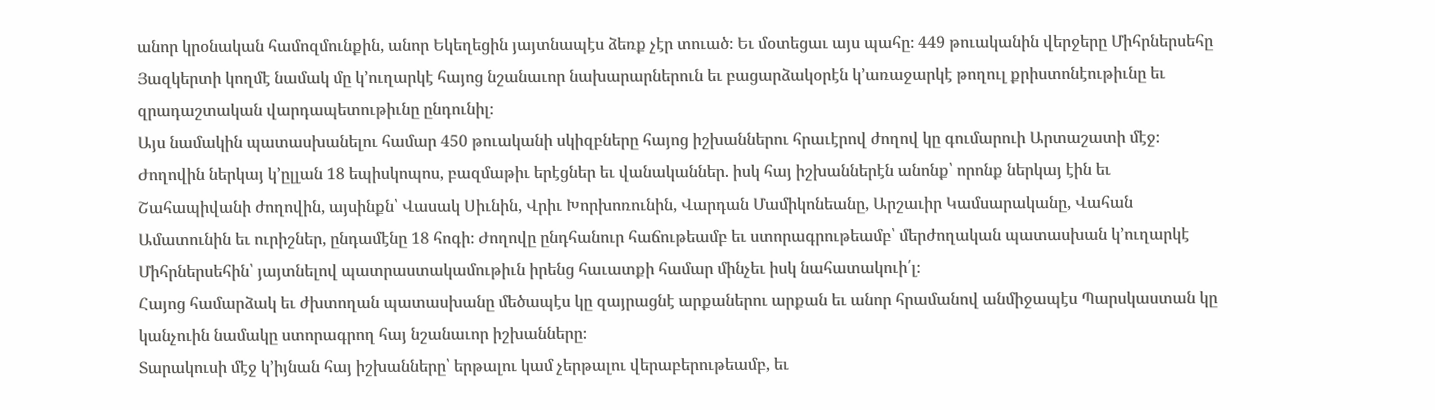անոր կրօնական համոզմունքին, անոր Եկեղեցին յայտնապէս ձեռք չէր տուած։ Եւ մօտեցաւ այս պահը։ 449 թուականին վերջերը Միհրներսեհը Յազկերտի կողմէ նամակ մը կ՚ուղարկէ հայոց նշանաւոր նախարարներուն եւ բացարձակօրէն կ՚առաջարկէ թողուլ քրիստոնէութիւնը եւ զրադաշտական վարդապետութիւնը ընդունիլ։
Այս նամակին պատասխանելու համար 450 թուականի սկիզբները հայոց իշխաններու հրաւէրով ժողով կը գումարուի Արտաշատի մէջ։ Ժողովին ներկայ կ՚ըլլան 18 եպիսկոպոս, բազմաթիւ երէցներ եւ վանականներ. իսկ հայ իշխաններէն անոնք՝ որոնք ներկայ էին եւ Շահապիվանի ժողովին, այսինքն՝ Վասակ Սիւնին, Վրիւ Խորխոռունին, Վարդան Մամիկոնեանը, Արշաւիր Կամսարականը, Վահան Ամատունին եւ ուրիշներ, ընդամէնը 18 հոգի։ Ժողովը ընդհանուր հաճութեամբ եւ ստորագրութեամբ՝ մերժողական պատասխան կ՚ուղարկէ Միհրներսեհին՝ յայտնելով պատրաստակամութիւն իրենց հաւատքի համար մինչեւ իսկ նահատակուի՛լ։
Հայոց համարձակ եւ ժխտողան պատասխանը մեծապէս կը զայրացնէ արքաներու արքան եւ անոր հրամանով անմիջապէս Պարսկաստան կը կանչուին նամակը ստորագրող հայ նշանաւոր իշխանները։
Տարակուսի մէջ կ՚իյնան հայ իշխանները՝ երթալու կամ չերթալու վերաբերութեամբ, եւ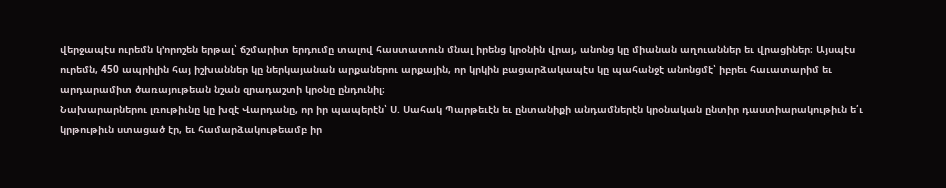վերջապէս ուրեմն կ՚որոշեն երթալ՝ ճշմարիտ երդումը տալով հաստատուն մնալ իրենց կրօնին վրայ, անոնց կը միանան աղուաններ եւ վրացիներ։ Այսպէս ուրեմն, 450 ապրիլին հայ իշխաններ կը ներկայանան արքաներու արքային, որ կրկին բացարձակապէս կը պահանջէ անոնցմէ՝ իբրեւ հաւատարիմ եւ արդարամիտ ծառայութեան նշան զրադաշտի կրօնը ընդունիլ։
Նախարարներու լռութիւնը կը խզէ Վարդանը, որ իր պապերէն՝ Ս. Սահակ Պարթեւէն եւ ընտանիքի անդամներէն կրօնական ընտիր դաստիարակութիւն ե՛ւ կրթութիւն ստացած էր, եւ համարձակութեամբ իր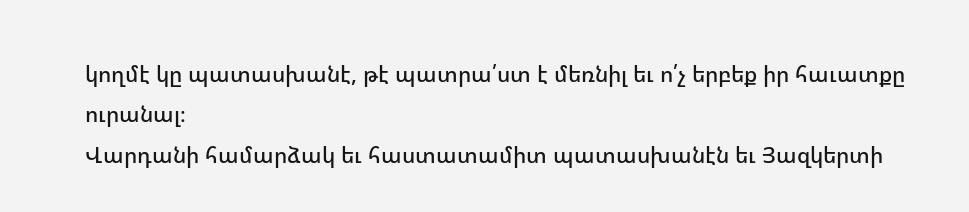կողմէ կը պատասխանէ, թէ պատրա՛ստ է մեռնիլ եւ ո՛չ երբեք իր հաւատքը ուրանալ։
Վարդանի համարձակ եւ հաստատամիտ պատասխանէն եւ Յազկերտի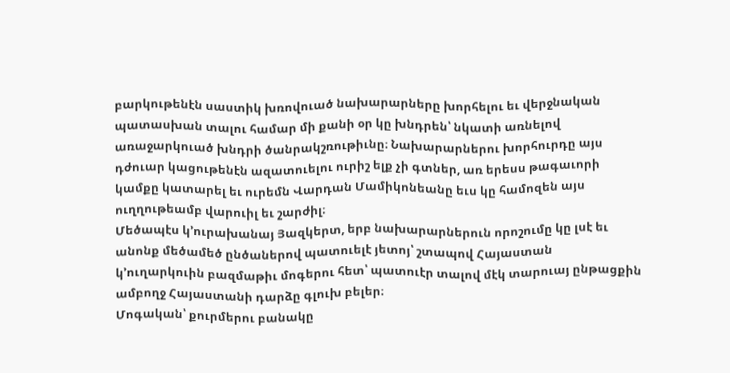բարկութենէն սաստիկ խռովուած նախարարները խորհելու եւ վերջնական պատասխան տալու համար մի քանի օր կը խնդրեն՝ նկատի առնելով առաջարկուած խնդրի ծանրակշռութիւնը։ Նախարարներու խորհուրդը այս դժուար կացութենէն ազատուելու ուրիշ ելք չի գտներ, առ երեսս թագաւորի կամքը կատարել եւ ուրեմն Վարդան Մամիկոնեանը եւս կը համոզեն այս ուղղութեամբ վարուիլ եւ շարժիլ։
Մեծապէս կ՚ուրախանայ Յազկերտ, երբ նախարարներուն որոշումը կը լսէ եւ անոնք մեծամեծ ընծաներով պատուելէ յետոյ՝ շտապով Հայաստան կ՚ուղարկուին բազմաթիւ մոգերու հետ՝ պատուէր տալով մէկ տարուայ ընթացքին ամբողջ Հայաստանի դարձը գլուխ բելեր։
Մոգական՝ քուրմերու բանակը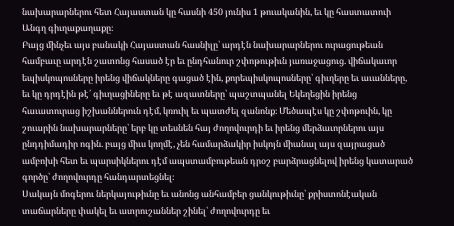նախարարներու հետ Հայաստան կը հասնի 450 յունիս 1 թուականին, եւ կը հաստատուի Անգղ գիւղաքաղաքը։
Բայց մինչեւ այս բանակի Հայաստան հասնիլը՝ արդէն նախարարներու ուրացութեան համբաւը արդէն շատոնց հասած էր եւ ընդհանուր շփոթութիւն յառաջացուց. վիճակաւոր եպիսկոպոսները իրենց վիճակները գացած էին, քորեպիսկոպոսները՝ գիւղերը եւ աւանները, եւ կը դրդէին թէ՛ գիւղացիները եւ թէ ազատները՝ պաշտպանել Եկեղեցին իրենց հաւատուրաց իշխաններուն դէմ, կռուիլ եւ պատժել զանոնք։ Մեծապէս կը շփոթուին, կը շուարին նախարարները՝ երբ կը տեսնեն հայ ժողովուրդի եւ իրենց մերձաւորներու այս ընդդիմադիր ոգին. բայց միւս կողմէ, չեն համարձակիր իսկոյն միանալ այս զայրացած ամբոխի հետ եւ պարսիկներու դէմ ապստամբութեան դրօշ բարձրացնելով իրենց կատարած գործը՝ ժողովուրդը հանդարտեցնել։
Սակայն մոգերու ներկայութիւնը եւ անոնց անհամբեր ցանկութիւնը՝ քրիստոնէական տաճարները փակել եւ ատրուշաններ շինել՝ ժողովուրդը եւ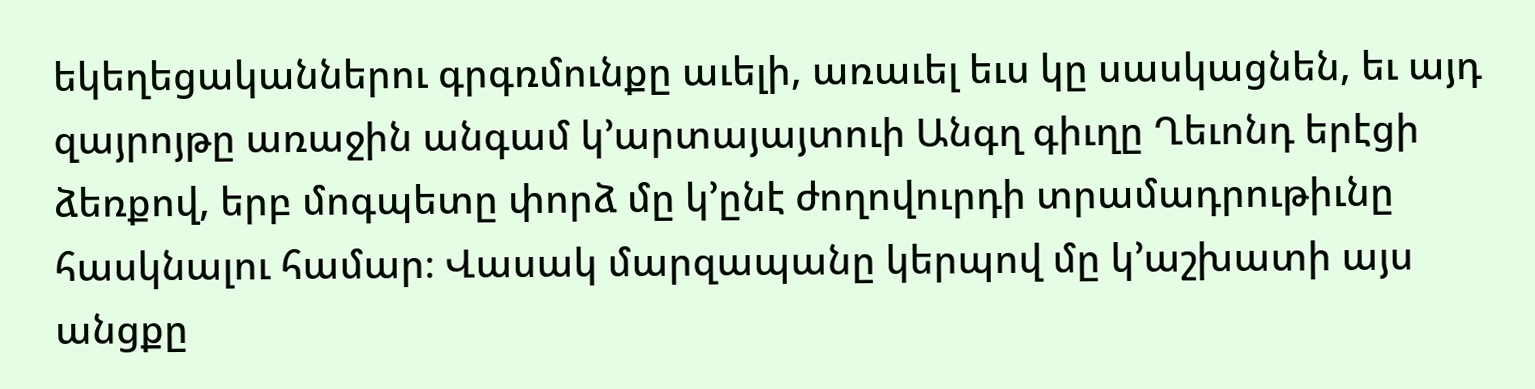եկեղեցականներու գրգռմունքը աւելի, առաւել եւս կը սասկացնեն, եւ այդ զայրոյթը առաջին անգամ կ՚արտայայտուի Անգղ գիւղը Ղեւոնդ երէցի ձեռքով, երբ մոգպետը փորձ մը կ՚ընէ ժողովուրդի տրամադրութիւնը հասկնալու համար։ Վասակ մարզապանը կերպով մը կ՚աշխատի այս անցքը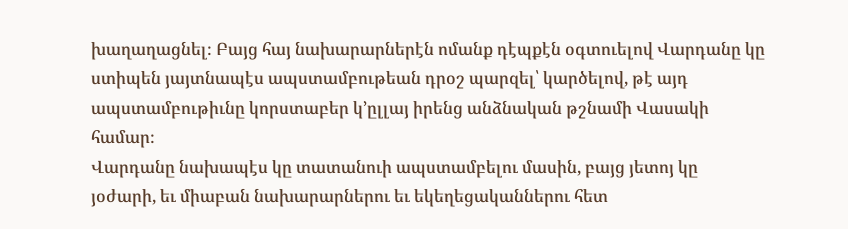խաղաղացնել։ Բայց հայ նախարարներէն ոմանք դէպքէն օգտուելով Վարդանը կը ստիպեն յայտնապէս ապստամբութեան դրօշ պարզել՝ կարծելով, թէ այդ ապստամբութիւնը կորստաբեր կ՚ըլլայ իրենց անձնական թշնամի Վասակի համար։
Վարդանը նախապէս կը տատանուի ապստամբելու մասին, բայց յետոյ կը յօժարի, եւ միաբան նախարարներու եւ եկեղեցականներու հետ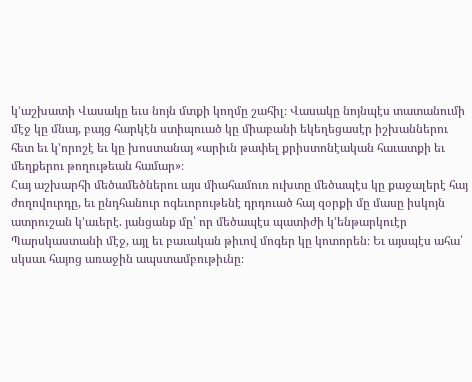կ՚աշխատի Վասակը եւս նոյն մտքի կողմը շահիլ։ Վասակը նոյնպէս տատանումի մէջ կը մնայ, բայց հարկէն ստիպուած կը միաբանի եկեղեցասէր իշխաններու հետ եւ կ՚որոշէ եւ կը խոստանայ «արիւն թափել քրիստոնէական հաւատքի եւ մեղքերու թողութեան համար»։
Հայ աշխարհի մեծամեծներու այս միահամուռ ուխտը մեծապէս կը քաջալերէ հայ ժողովուրդը, եւ ընդհանուր ոգեւորութենէ դրդուած հայ զօրքի մը մասը իսկոյն ատրուշան կ՚աւերէ. յանցանք մը՝ որ մեծապէս պատիժի կ՚ենթարկուէր Պարսկաստանի մէջ, այլ եւ բաւական թիւով մոգեր կը կոտորեն։ Եւ այսպէս ահա՛ սկսաւ հայոց առաջին ապստամբութիւնը։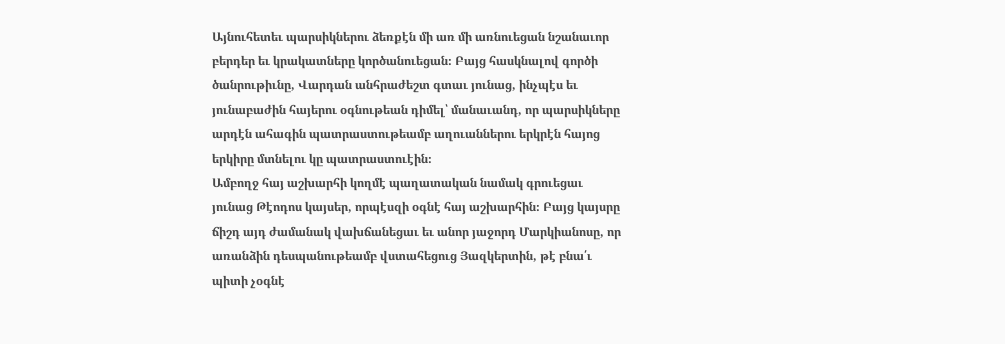Այնուհետեւ պարսիկներու ձեռքէն մի առ մի առնուեցան նշանաւոր բերդեր եւ կրակատները կործանուեցան։ Բայց հասկնալով գործի ծանրութիւնը, Վարդան անհրաժեշտ գտաւ յունաց, ինչպէս եւ յունաբաժին հայերու օգնութեան դիմել՝ մանաւանդ, որ պարսիկները արդէն ահագին պատրաստութեամբ աղուաններու երկրէն հայոց երկիրը մտնելու կը պատրաստուէին։
Ամբողջ հայ աշխարհի կողմէ պաղատական նամակ գրուեցաւ յունաց Թէոդոս կայսեր, որպէսզի օգնէ հայ աշխարհին։ Բայց կայսրը ճիշդ այդ ժամանակ վախճանեցաւ եւ անոր յաջորդ Մարկիանոսը, որ առանձին դեսպանութեամբ վստահեցուց Յազկերտին, թէ բնա՛ւ պիտի չօգնէ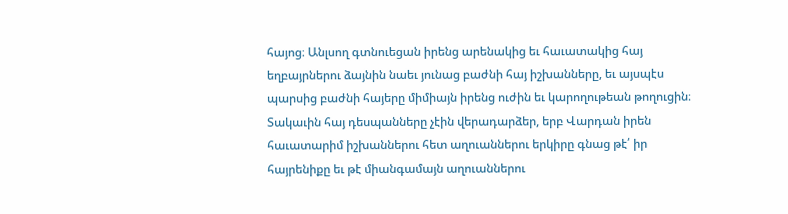հայոց։ Անլսող գտնուեցան իրենց արենակից եւ հաւատակից հայ եղբայրներու ձայնին նաեւ յունաց բաժնի հայ իշխանները, եւ այսպէս պարսից բաժնի հայերը միմիայն իրենց ուժին եւ կարողութեան թողուցին։
Տակաւին հայ դեսպանները չէին վերադարձեր, երբ Վարդան իրեն հաւատարիմ իշխաններու հետ աղուաններու երկիրը գնաց թէ՛ իր հայրենիքը եւ թէ միանգամայն աղուաններու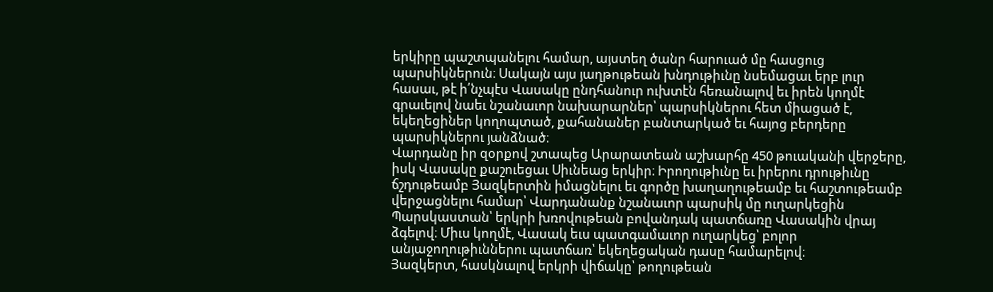երկիրը պաշտպանելու համար, այստեղ ծանր հարուած մը հասցուց պարսիկներուն։ Սակայն այս յաղթութեան խնդութիւնը նսեմացաւ երբ լուր հասաւ, թէ ի՛նչպէս Վասակը ընդհանուր ուխտէն հեռանալով եւ իրեն կողմէ գրաւելով նաեւ նշանաւոր նախարարներ՝ պարսիկներու հետ միացած է, եկեղեցիներ կողոպտած, քահանաներ բանտարկած եւ հայոց բերդերը պարսիկներու յանձնած։
Վարդանը իր զօրքով շտապեց Արարատեան աշխարհը 450 թուականի վերջերը, իսկ Վասակը քաշուեցաւ Սիւնեաց երկիր։ Իրողութիւնը եւ իրերու դրութիւնը ճշդութեամբ Յազկերտին իմացնելու եւ գործը խաղաղութեամբ եւ հաշտութեամբ վերջացնելու համար՝ Վարդանանք նշանաւոր պարսիկ մը ուղարկեցին Պարսկաստան՝ երկրի խռովութեան բովանդակ պատճառը Վասակին վրայ ձգելով։ Միւս կողմէ, Վասակ եւս պատգամաւոր ուղարկեց՝ բոլոր անյաջողութիւններու պատճառ՝ եկեղեցական դասը համարելով։
Յազկերտ, հասկնալով երկրի վիճակը՝ թողութեան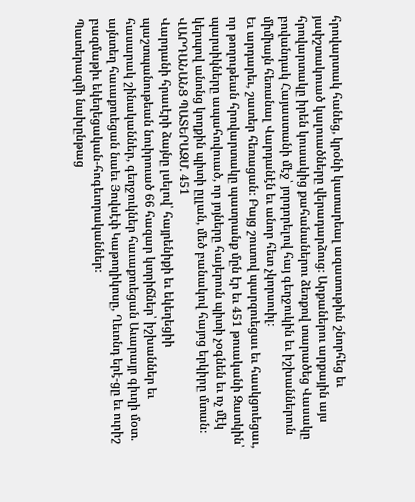հրովարտակ հանեց, կրօնի կատարեալ ազատութիւն շնորհեց եւ յափշտակուած կալուածները վերադարձուց։ Արքաներու արքային այս հրովարտակը իրեն կուսակից քահանաներու ձեռքով տարածեց Վասակը բովանդակ Հայաստանի մէջ՝ յորդորելով հայ գեղջուկին եւ իշխաններուն միմիայն հեռանալ Վարդանէն եւ անոր հետ չկորսուիլ։
Եւ արդարեւ, շատեր հեռացան։ Բայց շուտով պարզուեցաւ եւ հասկցուեցաւ, որ թողութեան հրովարտակը պատրանք մըն էր եւ 451 թուականի Զատկին՝ պարսիկները ապահովուած, որ յոյները հայերուն պիտի չօգնեն եւ ոչ մէկ կերպով անոնց կողքին պիտի ըլլան, մեծ բանակով հայոց երկիրը մտան։
ՎԱՐԴԱՆԱՆՑ ՊԱՏԵՐԱԶՄ. 451
Վարդանի հրաւէրի ձայնը լսելով՝ հայրենիքի եւ եկեղեցիի պաշտպանութեան նուիրուած 66 հազար կտրիճներ՝ իշխաններ եւ հասարակ շինականներ, գեղջուկներ հաւաքուեցան Աւարայր գիւղի մօտ. այնտեղ հաւաքուեցան նաեւ Յովսէփ Կաթողիկոսը, Ղեւոնդ երէ-ցը եւ ուրիշ բազմաթիւ եկեղեցական-հոգեւորականներ։
Պատերազմի նախընթաց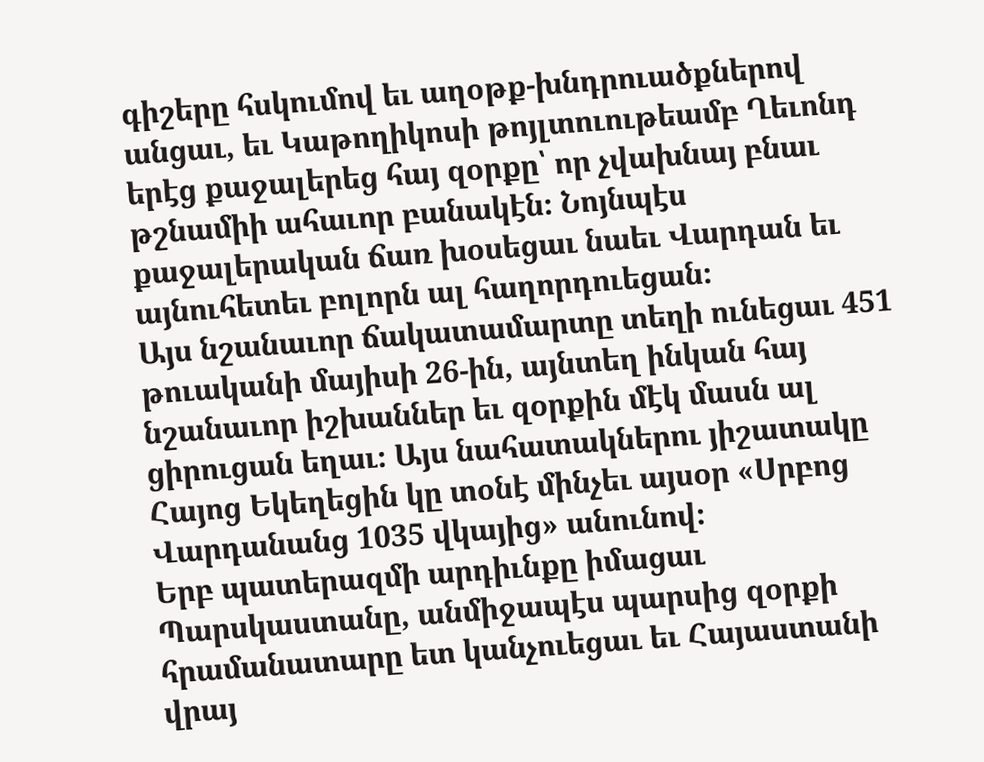գիշերը հսկումով եւ աղօթք-խնդրուածքներով անցաւ, եւ Կաթողիկոսի թոյլտուութեամբ Ղեւոնդ երէց քաջալերեց հայ զօրքը՝ որ չվախնայ բնաւ թշնամիի ահաւոր բանակէն։ Նոյնպէս քաջալերական ճառ խօսեցաւ նաեւ Վարդան եւ այնուհետեւ բոլորն ալ հաղորդուեցան։
Այս նշանաւոր ճակատամարտը տեղի ունեցաւ 451 թուականի մայիսի 26-ին, այնտեղ ինկան հայ նշանաւոր իշխաններ եւ զօրքին մէկ մասն ալ ցիրուցան եղաւ։ Այս նահատակներու յիշատակը Հայոց Եկեղեցին կը տօնէ մինչեւ այսօր «Սրբոց Վարդանանց 1035 վկայից» անունով։
Երբ պատերազմի արդիւնքը իմացաւ Պարսկաստանը, անմիջապէս պարսից զօրքի հրամանատարը ետ կանչուեցաւ եւ Հայաստանի վրայ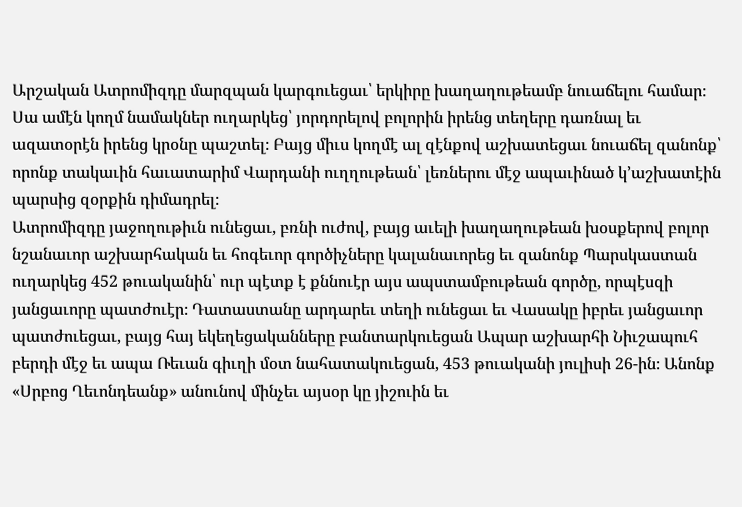Արշական Ատրոմիզդը մարզպան կարգուեցաւ՝ երկիրը խաղաղութեամբ նուաճելու համար։ Սա ամէն կողմ նամակներ ուղարկեց՝ յորդորելով բոլորին իրենց տեղերը դառնալ եւ ազատօրէն իրենց կրօնը պաշտել։ Բայց միւս կողմէ ալ զէնքով աշխատեցաւ նուաճել զանոնք՝ որոնք տակաւին հաւատարիմ Վարդանի ուղղութեան՝ լեռներու մէջ ապաւինած կ՚աշխատէին պարսից զօրքին դիմադրել։
Ատրոմիզդը յաջողութիւն ունեցաւ, բռնի ուժով, բայց աւելի խաղաղութեան խօսքերով բոլոր նշանաւոր աշխարհական եւ հոգեւոր գործիչները կալանաւորեց եւ զանոնք Պարսկաստան ուղարկեց 452 թուականին՝ ուր պէտք է քննուէր այս ապստամբութեան գործը, որպէսզի յանցաւորը պատժուէր։ Դատաստանը արդարեւ տեղի ունեցաւ եւ Վասակը իբրեւ յանցաւոր պատժուեցաւ, բայց հայ եկեղեցականները բանտարկուեցան Ապար աշխարհի Նիւշապուհ բերդի մէջ եւ ապա Ռեւան գիւղի մօտ նահատակուեցան, 453 թուականի յուլիսի 26-ին։ Անոնք «Սրբոց Ղեւոնդեանք» անունով մինչեւ այսօր կը յիշուին եւ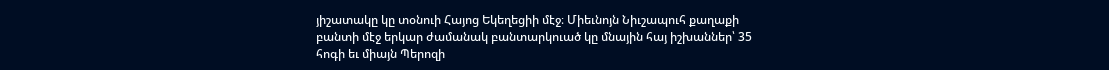յիշատակը կը տօնուի Հայոց Եկեղեցիի մէջ։ Միեւնոյն Նիւշապուհ քաղաքի բանտի մէջ երկար ժամանակ բանտարկուած կը մնային հայ իշխաններ՝ 35 հոգի եւ միայն Պերոզի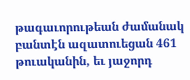թագաւորութեան ժամանակ բանտէն ազատուեցան 461 թուականին, եւ յաջորդ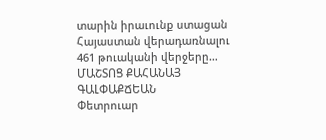տարին իրաւունք ստացան Հայաստան վերադառնալու 461 թուականի վերջերը…
ՄԱՇՏՈՑ ՔԱՀԱՆԱՅ ԳԱԼՓԱՔՃԵԱՆ
Փետրուար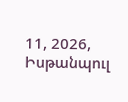11, 2026, Իսթանպուլ